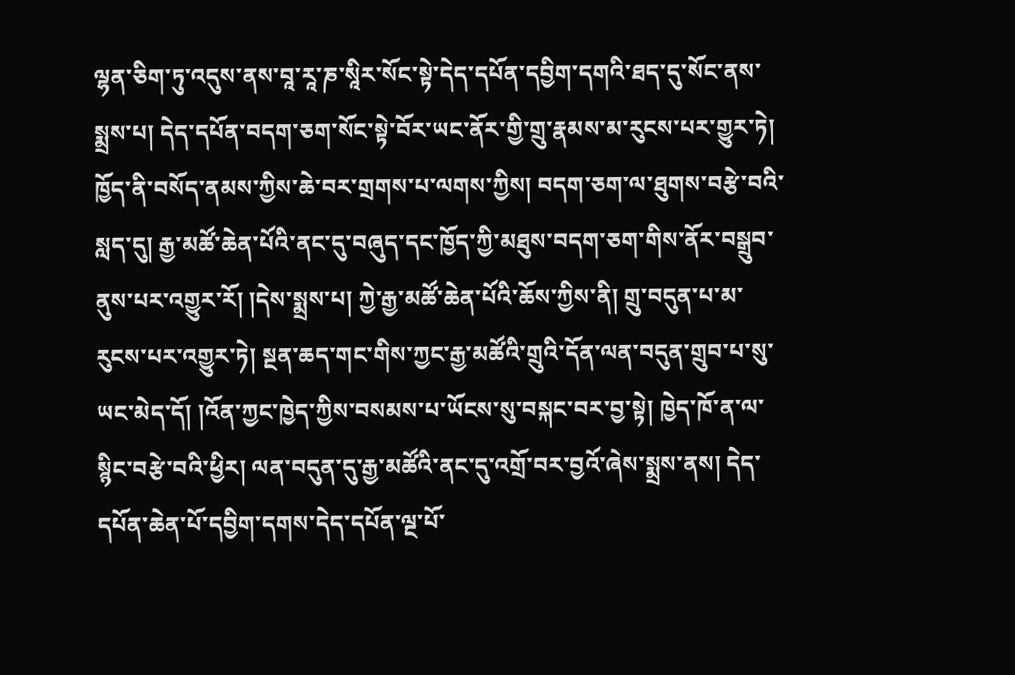ལྷན་ཅིག་ཏུ་འདུས་ནས་བཱ་རཱ་ཎ་སཱིར་སོང་སྟེ་དེད་དཔོན་དབྱིག་དགའི་ཐད་དུ་སོང་ནས་སྨྲས་པ། དེད་དཔོན་བདག་ཅག་སོང་སྟེ་བོར་ཡང་ནོར་གྱི་གྲུ་རྣམས་མ་རུངས་པར་གྱུར་ཏེ། ཁྱོད་ནི་བསོད་ནམས་ཀྱིས་ཆེ་བར་གྲགས་པ་ལགས་ཀྱིས། བདག་ཅག་ལ་ཐུགས་བརྩེ་བའི་སླད་དུ། རྒྱ་མཚོ་ཆེན་པོའི་ནང་དུ་བཞུད་དང་ཁྱོད་ཀྱི་མཐུས་བདག་ཅག་གིས་ནོར་བསྒྲུབ་ནུས་པར་འགྱུར་རོ། །དེས་སྨྲས་པ། ཀྱེ་རྒྱ་མཚོ་ཆེན་པོའི་ཆོས་ཀྱིས་ནི། གྲུ་བདུན་པ་མ་རུངས་པར་འགྱུར་ཏེ། སྔན་ཆད་གང་གིས་ཀྱང་རྒྱ་མཚོའི་གྲུའི་དོན་ལན་བདུན་གྲུབ་པ་སུ་ཡང་མེད་དོ། །འོན་ཀྱང་ཁྱེད་ཀྱིས་བསམས་པ་ཡོངས་སུ་བསྐང་བར་བྱ་སྟེ། ཁྱེད་ཁོ་ན་ལ་སྙིང་བརྩེ་བའི་ཕྱིར། ལན་བདུན་དུ་རྒྱ་མཚོའི་ནང་དུ་འགྲོ་བར་བྱའོ་ཞེས་སྨྲས་ནས། དེད་དཔོན་ཆེན་པོ་དབྱིག་དགས་དེད་དཔོན་ལྔ་པོ་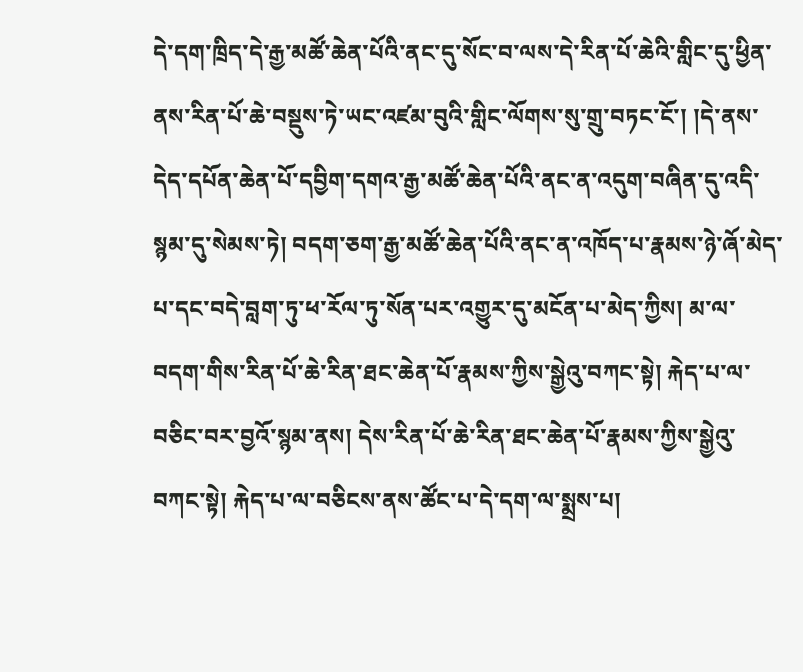དེ་དག་ཁྲིད་དེ་རྒྱ་མཚོ་ཆེན་པོའི་ནང་དུ་སོང་བ་ལས་དེ་རིན་པོ་ཆེའི་གླིང་དུ་ཕྱིན་ནས་རིན་པོ་ཆེ་བསྡུས་ཏེ་ཡང་འཛམ་བུའི་གླིང་ལོགས་སུ་གྲུ་བཏང་ངོ་། །དེ་ནས་དེད་དཔོན་ཆེན་པོ་དབྱིག་དགའ་རྒྱ་མཚོ་ཆེན་པོའི་ནང་ན་འདུག་བཞིན་དུ་འདི་སྙམ་དུ་སེམས་ཏེ། བདག་ཅག་རྒྱ་མཚོ་ཆེན་པོའི་ནང་ན་འཁོད་པ་རྣམས་ཉེ་ཞོ་མེད་པ་དང་བདེ་བླག་ཏུ་ཕ་རོལ་ཏུ་སོན་པར་འགྱུར་དུ་མངོན་པ་མེད་ཀྱིས། མ་ལ་བདག་གིས་རིན་པོ་ཆེ་རིན་ཐང་ཆེན་པོ་རྣམས་ཀྱིས་སྒྱེའུ་བཀང་སྟེ། རྐེད་པ་ལ་བཅིང་བར་བྱའོ་སྙམ་ནས། དེས་རིན་པོ་ཆེ་རིན་ཐང་ཆེན་པོ་རྣམས་ཀྱིས་སྒྱེའུ་བཀང་སྟེ། རྐེད་པ་ལ་བཅིངས་ནས་ཚོང་པ་དེ་དག་ལ་སྨྲས་པ།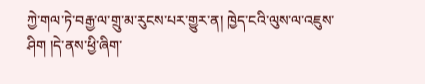ཀྱེ་གལ་ཏེ་བརྒྱ་ལ་གྲུ་མ་རུངས་པར་གྱུར་ན། ཁྱེད་ངའི་ལུས་ལ་འཇུས་ཤིག །དེ་ནས་ཕྱི་ཞིག་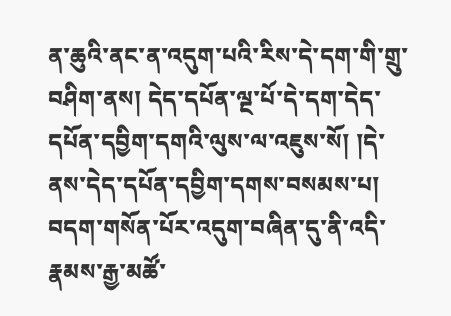ན་ཆུའི་ནང་ན་འདུག་པའི་རིས་དེ་དག་གི་གྲུ་བཤིག་ནས། དེད་དཔོན་ལྔ་པོ་དེ་དག་དེད་དཔོན་དབྱིག་དགའི་ལུས་ལ་འཇུས་སོ། །དེ་ནས་དེད་དཔོན་དབྱིག་དགས་བསམས་པ། བདག་གསོན་པོར་འདུག་བཞིན་དུ་ནི་འདི་རྣམས་རྒྱ་མཚོ་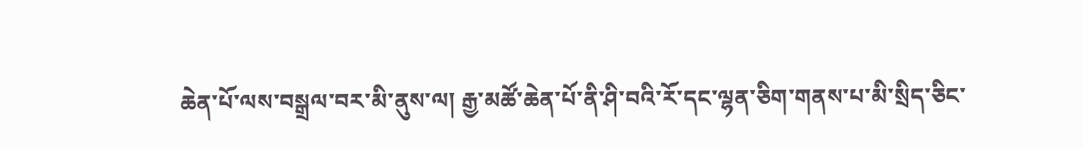ཆེན་པོ་ལས་བསྒྲལ་བར་མི་ནུས་ལ། རྒྱ་མཚོ་ཆེན་པོ་ནི་ཤི་བའི་རོ་དང་ལྷན་ཅིག་གནས་པ་མི་སྲིད་ཅིང་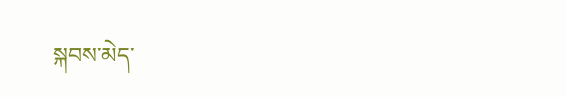སྐབས་མེད་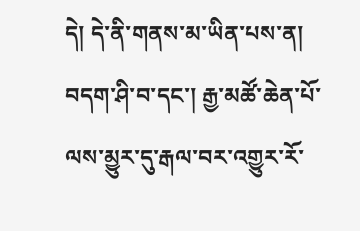དེ། དེ་ནི་གནས་མ་ཡིན་པས་ན། བདག་ཤི་བ་དང་། རྒྱ་མཚོ་ཆེན་པོ་ལས་མྱུར་དུ་རྒལ་བར་འགྱུར་རོ་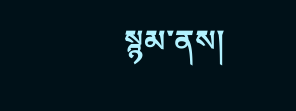སྙམ་ནས།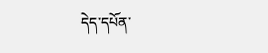དེད་དཔོན་